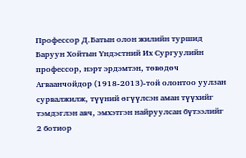Профессор Д.Батын олон жилийн туршид Баруун Хойтын Үндэстний Их Сургуулийн профессор, нэрт эрдэмтэн, төвөдөч Агваанчойдор (1918-2013)-той олонтоо уулзан сурвалжилж, түүний өгүүлсэн аман түүхийг тэмдэглэн авч, эмхэтгэн найруулсан бүтээлийг 2 ботиор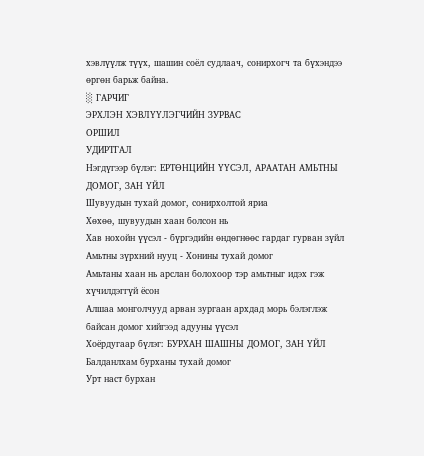хэвлүүлж түүх, шашин соёл судлаач, сонирхогч та бүхэндээ өргөн барьж байна.
░ ГАРЧИГ
ЭРХЛЭН ХЭВЛҮҮЛЭГЧИЙН ЗУРВАС
ОРШИЛ
УДИРТГАЛ
Нэгдүгээр бүлэг: ЕРТӨНЦИЙН ҮҮСЭЛ, АРААТАН АМЬТНЫ ДОМОГ, ЗАН ҮЙЛ
Шувуудын тухай домог, сонирхолтой яриа
Хөхөө, шувуудын хаан болсон нь
Хав нохойн үүсэл - бүргэдийн өндөгнөөс гардаг гурван зүйл
Амьтны зүрхний нууц - Хонины тухай домог
Амьтаны хаан нь арслан болохоор тэр амьтныг идэх гэж хүчилдэггүй ёсон
Алшаа монголчууд арван зургаан архдад морь бэлэглэж байсан домог хийгээд адууны үүсэл
Хоёрдугаар бүлэг: БУРХАН ШАШНЫ ДОМОГ, ЗАН ҮЙЛ
Балданлхам бурханы тухай домог
Урт наст бурхан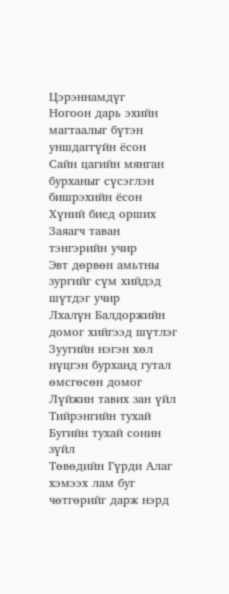Цэрэннамдүг
Ногоон дарь эхийн магтаалыг бүтэн уншдаггүйн ёсон
Сайн цагийн мянган бурханыг сүсэглэн бишрэхийн ёсон
Хүний биед орших Заяагч таван тэнгэрийн учир
Эвт дөрвөн амьтны зургийг сүм хийдэд шүтдэг учир
Лхалүн Балдоржийн домог хийгээд шүтлэг
Зуугийн нэгэн хөл нүцгэн бурханд гутал өмсгөсөн домог
Лүйжин тавих зан үйл
Тийрэнгийн тухай
Бугийн тухай сонин зүйл
Төвөдийн Гүрди Алаг хэмээх лам буг чөтгөрийг дарж нэрд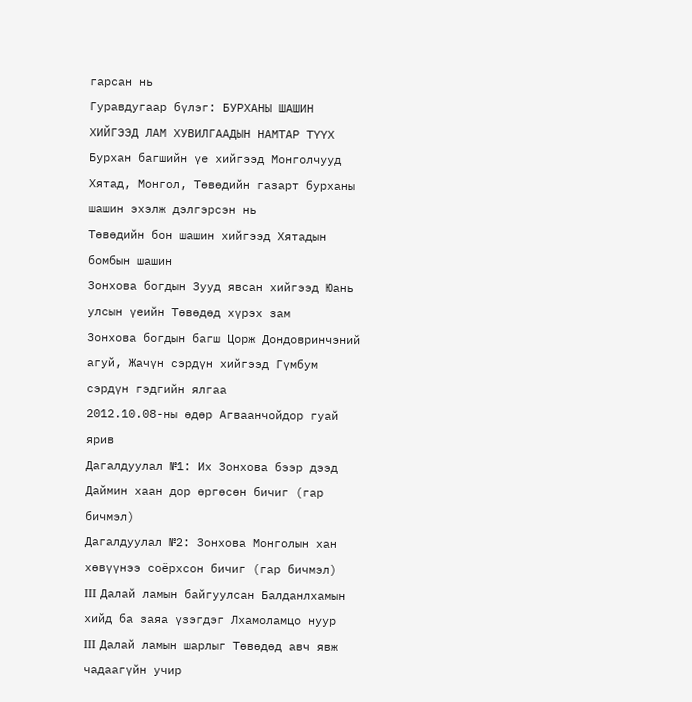гарсан нь
Гуравдугаар бүлэг: БУРХАНЫ ШАШИН ХИЙГЭЭД ЛАМ ХУВИЛГААДЫН НАМТАР ТҮҮХ
Бурхан багшийн үе хийгээд Монголчууд
Хятад, Монгол, Төвөдийн газарт бурханы шашин эхэлж дэлгэрсэн нь
Төвөдийн бон шашин хийгээд Хятадын бомбын шашин
Зонхова богдын Зууд явсан хийгээд Юань улсын үеийн Төвөдөд хүрэх зам
Зонхова богдын багш Цорж Дондовринчэний агуй, Жачүн сэрдүн хийгээд Гүмбум сэрдүн гэдгийн ялгаа
2012.10.08-ны өдөр Агваанчойдор гуай ярив
Дагалдуулал №1: Их Зонхова бээр дээд Даймин хаан дор өргөсөн бичиг (гар бичмэл)
Дагалдуулал №2: Зонхова Монголын хан хөвүүнээ соёрхсон бичиг (гар бичмэл)
III Далай ламын байгуулсан Балданлхамын хийд ба заяа үзэгдэг Лхамоламцо нуур
III Далай ламын шарлыг Төвөдөд авч явж чадаагүйн учир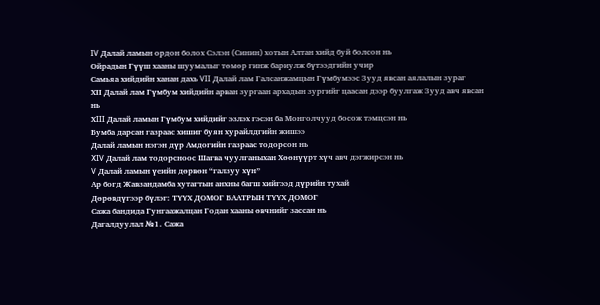IV Далай ламын ордон болох Сэлэн (Синин) хотын Алтан хийд буй болсон нь
Ойрадын Гүүш хааны шуумалыг төмөр гинж бариулж бүтээдгийн учир
Самьяа хийдийн ханан дахь VII Далай лам Галсанжамцын Гүмбумээс Зууд явсан аялалын зураг
ХII Далай лам Гүмбум хийдийн арван зургаан архадын зургийг цаасан дээр буулгаж Зууд авч явсан нь
ХIII Далай ламын Гүмбум хийдийг эзлэх гэсэн ба Монголчууд босож тэмцсэн нь
Бумба дарсан газраас хишиг буян хурайлдгийн жишээ
Далай ламын нэгэн дүр Амдогийн газраас тодорсон нь
XIV Далай лам тодорсноос Шагва чуулганыхан Хөөнүүрт хүч авч дэгжирсэн нь
V Далай ламын үеийн дөрвөн “галзуу хүн”
Ар богд Жавзандамба хутагтын анхны багш хийгээд дүрийн тухай
Дөрөвдүгээр бүлэг: ТҮҮХ ДОМОГ БААТРЫН ТҮҮХ ДОМОГ
Сажа бандида Гунгаажалцан Годан хааны өвчнийг зассан нь
Дагалдуулал №1. Сажа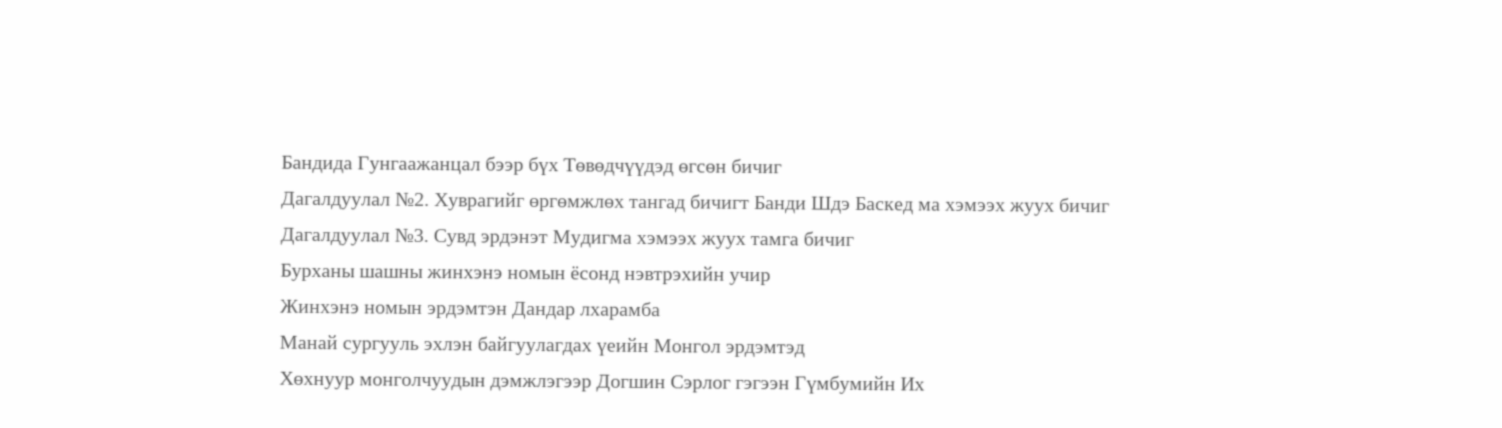Бандида Гунгаажанцал бээр бүх Төвөдчүүдэд өгсөн бичиг
Дагалдуулал №2. Хуврагийг өргөмжлөх тангад бичигт Банди Шдэ Баскед ма хэмээх жуух бичиг
Дагалдуулал №3. Сувд эрдэнэт Мудигма хэмээх жуух тамга бичиг
Бурханы шашны жинхэнэ номын ёсонд нэвтрэхийн учир
Жинхэнэ номын эрдэмтэн Дандар лхарамба
Манай сургууль эхлэн байгуулагдах үеийн Монгол эрдэмтэд
Хөхнуур монголчуудын дэмжлэгээр Догшин Сэрлог гэгээн Гүмбумийн Их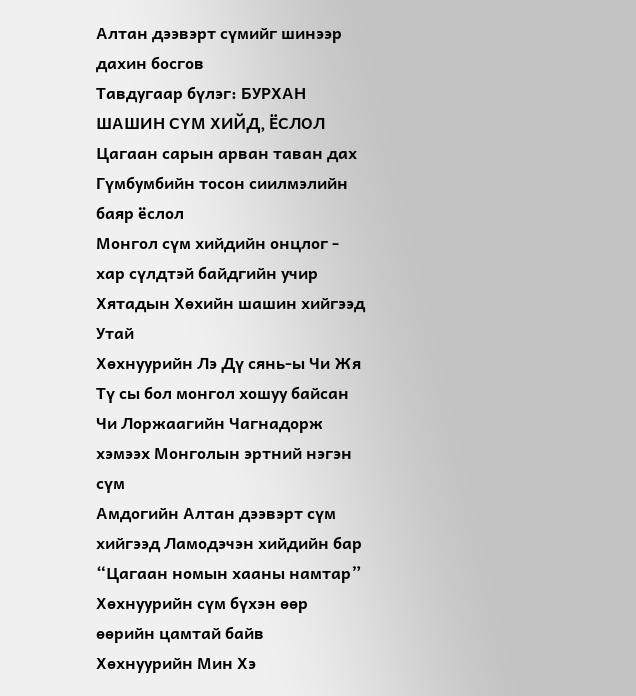Алтан дээвэрт сүмийг шинээр дахин босгов
Тавдугаар бүлэг: БУРХАН ШАШИН СҮМ ХИЙД, ЁСЛОЛ
Цагаан сарын арван таван дах Гүмбумбийн тосон сиилмэлийн баяр ёслол
Монгол сүм хийдийн онцлог - хар сүлдтэй байдгийн учир
Хятадын Хөхийн шашин хийгээд Утай
Хөхнуурийн Лэ Дү сянь-ы Чи Жя Тү сы бол монгол хошуу байсан
Чи Лоржаагийн Чагнадорж хэмээх Монголын эртний нэгэн сүм
Амдогийн Алтан дээвэрт сүм хийгээд Ламодэчэн хийдийн бар “Цагаан номын хааны намтар”
Хөхнуурийн сүм бүхэн өөр өөрийн цамтай байв
Хөхнуурийн Мин Хэ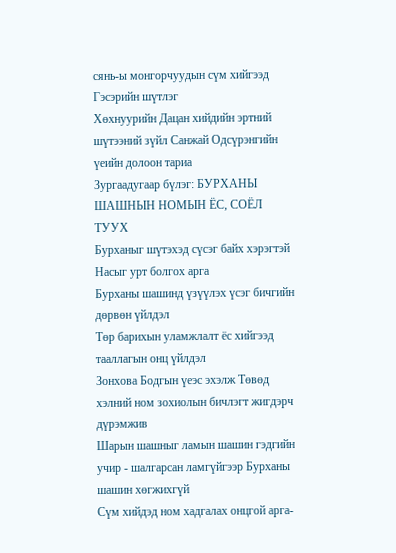сянь-ы монгорчуудын сүм хийгээд Гэсэрийн шүтлэг
Хөхнуурийн Дацан хийдийн эртний шүтээний зүйл Санжай Одсүрэнгийн үеийн долоон тариа
Зургаадугаар бүлэг: БУРХАНЫ ШАШНЫН НОМЫН ЁС, СОЁЛ ТУУХ
Бурханыг шүтэхэд сүсэг байх хэрэгтэй
Насыг урт болгох арга
Бурханы шашинд үзүүлэх үсэг бичгийн дөрвөн үйлдэл
Төр барихын уламжлалт ёс хийгээд тааллагын онц үйлдэл
Зонхова Бодгын үеэс эхэлж Төвөд хэлний ном зохиолын бичлэгт жигдэрч дүрэмжив
Шарын шашныг ламын шашин гэдгийн учир - шалгарсан ламгүйгээр Бурханы шашин хөгжихгүй
Сүм хийдэд ном хадгалах онцгой арга-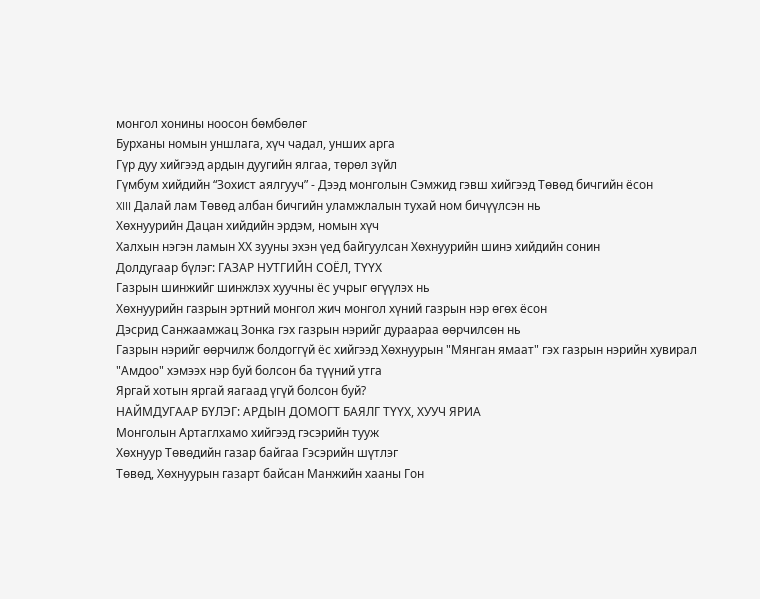монгол хонины ноосон бөмбөлөг
Бурханы номын уншлага, хүч чадал, унших арга
Гүр дуу хийгээд ардын дуугийн ялгаа, төрөл зүйл
Гүмбум хийдийн “Зохист аялгууч” - Дээд монголын Сэмжид гэвш хийгээд Төвөд бичгийн ёсон
XIII Далай лам Төвөд албан бичгийн уламжлалын тухай ном бичүүлсэн нь
Хөхнуурийн Дацан хийдийн эрдэм, номын хүч
Халхын нэгэн ламын ХХ зууны эхэн үед байгуулсан Хөхнуурийн шинэ хийдийн сонин
Долдугаар бүлэг: ГАЗАР НУТГИЙН СОЁЛ, ТҮҮХ
Газрын шинжийг шинжлэх хуучны ёс учрыг өгүүлэх нь
Хөхнуурийн газрын эртний монгол жич монгол хүний газрын нэр өгөх ёсон
Дэсрид Санжаамжац Зонка гэх газрын нэрийг дураараа өөрчилсөн нь
Газрын нэрийг өөрчилж болдоггүй ёс хийгээд Хөхнуурын "Мянган ямаат" гэх газрын нэрийн хувирал
"Амдоо" хэмээх нэр буй болсон ба түүний утга
Яргай хотын яргай яагаад үгүй болсон буй?
НАЙМДУГААР БҮЛЭГ: АРДЫН ДОМОГТ БАЯЛГ ТҮҮХ, ХУУЧ ЯРИА
Монголын Артаглхамо хийгээд гэсэрийн тууж
Хөхнуур Төвөдийн газар байгаа Гэсэрийн шүтлэг
Төвөд, Хөхнуурын газарт байсан Манжийн хааны Гон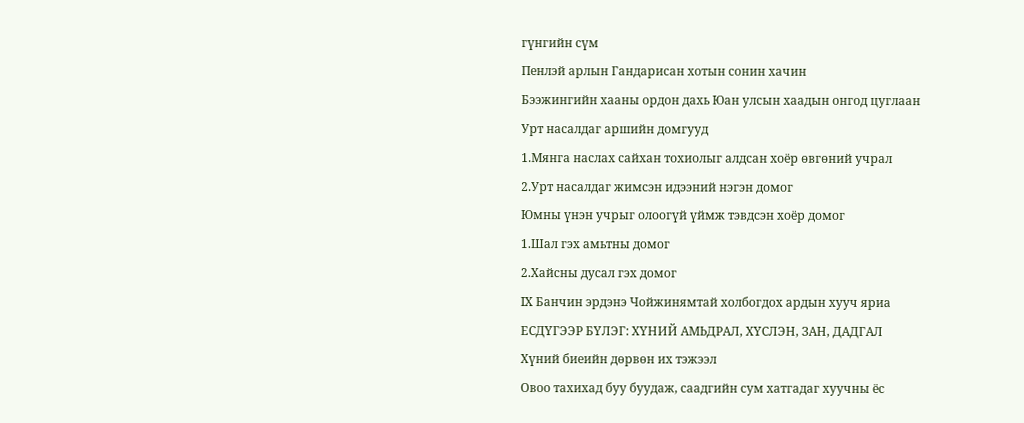гүнгийн сүм
Пенлэй арлын Гандарисан хотын сонин хачин
Бээжингийн хааны ордон дахь Юан улсын хаадын онгод цуглаан
Урт насалдаг аршийн домгууд
1.Мянга наслах сайхан тохиолыг алдсан хоёр өвгөний учрал
2.Урт насалдаг жимсэн идээний нэгэн домог
Юмны үнэн учрыг олоогүй үймж тэвдсэн хоёр домог
1.Шал гэх амьтны домог
2.Хайсны дусал гэх домог
IX Банчин эрдэнэ Чойжинямтай холбогдох ардын хууч яриа
ЕСДҮГЭЭР БҮЛЭГ: ХҮНИЙ АМЬДРАЛ, ХҮСЛЭН, ЗАН, ДАДГАЛ
Хүний биеийн дөрвөн их тэжээл
Овоо тахихад буу буудаж, саадгийн сум хатгадаг хуучны ёс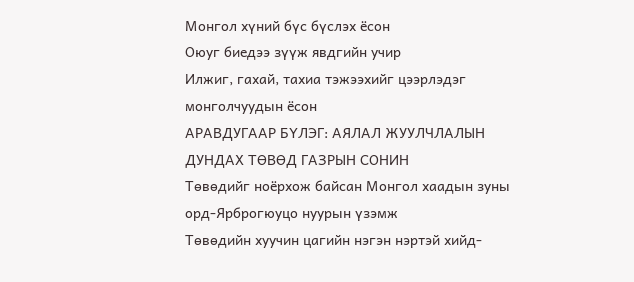Монгол хүний бүс бүслэх ёсон
Оюуг биедээ зүүж явдгийн учир
Илжиг, гахай, тахиа тэжээхийг цээрлэдэг монголчуудын ёсон
АРАВДУГААР БҮЛЭГ: АЯЛАЛ ЖУУЛЧЛАЛЫН ДУНДАХ ТӨВӨД ГАЗРЫН СОНИН
Төвөдийг ноёрхож байсан Монгол хаадын зуны орд-Ярброгюуцо нуурын үзэмж
Төвөдийн хуучин цагийн нэгэн нэртэй хийд-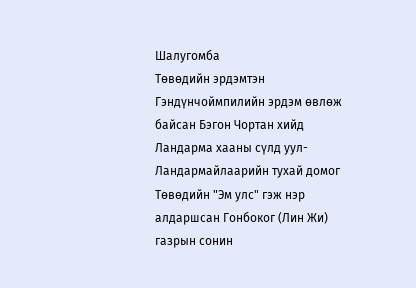Шалугомба
Төвөдийн эрдэмтэн Гэндүнчоймпилийн эрдэм өвлөж байсан Бэгон Чортан хийд
Ландарма хааны сүлд уул-Ландармайлаарийн тухай домог
Төвөдийн "Эм улс" гэж нэр алдаршсан Гонбоког (Лин Жи) газрын сонин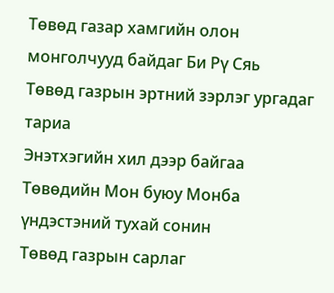Төвөд газар хамгийн олон монголчууд байдаг Би Рү Сяь
Төвөд газрын эртний зэрлэг ургадаг тариа
Энэтхэгийн хил дээр байгаа Төвөдийн Мон буюу Монба үндэстэний тухай сонин
Төвөд газрын сарлаг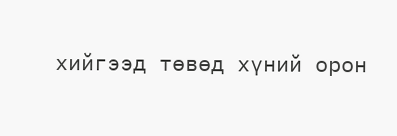хийгээд төвөд хүний орон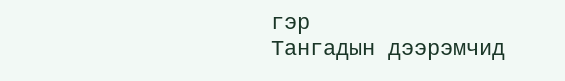гэр
Тангадын дээрэмчид